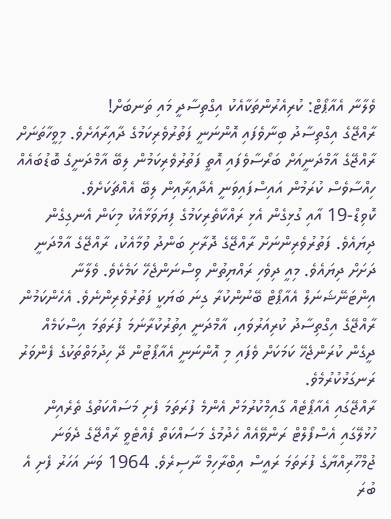ވެލާނާ އެއާޕޯޓް: ކުރިއެރުންތަކާއެކު އިގްތިސާދީ މައި ތަނބަށް!
ރާއްޖޭގެ އިގްތިސާދު ބިނާވެފައި އޮންނަނީ ފަތުރުވެރިކަމުގެ ދާއިރާއަށެވެ. މިވީހާތަނަށް ރާއްޖޭގެ އާމްދަނީއަށް ބަރޯސާވެފައި އޮތީ ފަތުރުވެރިކަމުން ލިބޭ އާމްދަނީގެ ބޮޑުބައެއް ހިއްސާވެސް ކުރަމުން އައިސްފައިވަނީ އެދާއިރާއިން ލިބޭ އެއްޗަކަށެވެ.
ކޮވިޑް-19 އާއި ގުޅިގެން އެޅި ރައްކާތެރިކަމުގެ ފިޔަވަޅާއެކު މިކަން އެނގިގެން ދިޔައެވެ. ފަތުރުވެރިންނަށް ރާއްޖޭގެ ދޮރާށި ބަންދު ވުމާއެކު، ރާއްޖޭގެ އާމްދަނީ ދަށަށް ދިޔައެވެ. މިއީ ދިވެހި ރައްޔިތުން ވިސްނަންޖެހޭ ކަމެކެވެ. ވެލާނާ އިންޓަނޭޝަނަލް އެއާޕޯޓް ބޭނުންކުރާ ގިނަ ބަޔަކީ ފަތުރުވެރިންނެވެ. އެހެންކަމުން ރާއްޖޭގެ އިގްތިސާދު ކުރިއަރުވައި، އާމްދަނީ އިތުރުކުރާނަމަ ފުރަތަމަ އިސްކަމެއް ދީގެން ކުރަންޖެހޭ ކަމަކަށް ވެފައި މި އޮންނަނީ އެއާޕޯޓުން ދޭ ހިދުމަތްތަކުގެ ފެންވަރު ރަނގަޅުކުރުމެވެ.
ރާއްޖޭގައި އެއާޕޯޓެއް ގާއިމްކުރުމަށް އެންމެ ފުރަތަމަ ފެށި މަސައްކަތުގެ ތެރެއިން ހުޅުލޭގައި އެސްފޯލްޓް ރަންވޭއެއް ހެދުމުގެ މަސައްކަތް ފެއްޓެވީ ރާއްޖޭގެ ދެވަނަ ޖުމްހޫރިއްޔާގެ ފުރަތަމަ ރައީސް އިބްރާހިމް ނާސިރެވެ. 1964 ވަނަ އަހަރު ފެށި އެ ބުރަ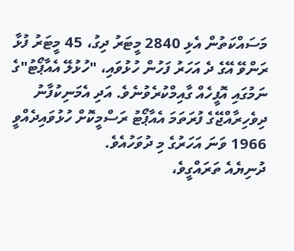މަސައްކަތުން އެޅި 2840 މީޓަރު ދިގު، 45 މީޓަރު ފުޅާ ރަންވޭ އޭގެ ދެ އަހަރު ފަހުން ހުޅުވައި، "ހުޅުލޭ އެއާޕޯޓު"ގެ ނަމުގައި އޮފީހެއް ގާއިމްކުރެވުނެވެ. އަދި އެމަނިކުފާނު ދިވެހިރާއްޖޭގެ ފުރަތަމަ އެއާޕޯޓު ރަސްމީކޮށް ހުޅުވައިދެއްވީ 1966 ވަނަ އަހަރުގެ މި ދުވަހުއެވެ.
ދުނިޔެއެ ތަރައްގީވެ،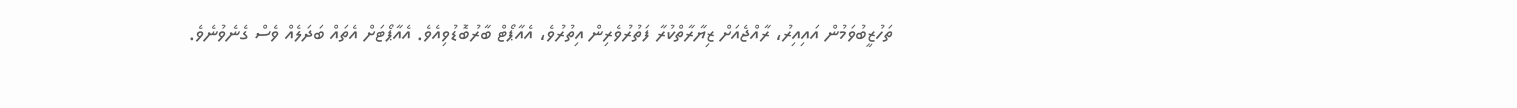ތަހުޒީބުވަމުން އައިއިރު، ރާއްޖެއަށް ޒިޔާރާތްކުރާ ފަތުރުވެރިން އިތުރުވެ، އެއާޕޯޓް ބާރުބޮޑުވިއެވެ. އެއާޕޯޓަށް އެތައް ބަދަލެއް ވެސް ގެނެވުނެވެ.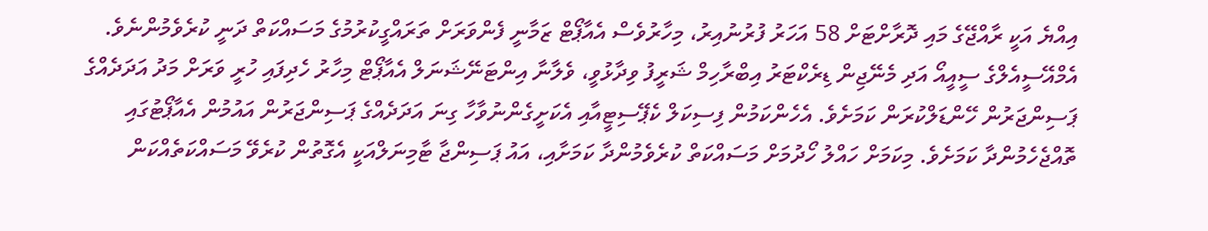އިއްޔެ އަކީ ރާއްޖޭގެ މައި ދޮރާށްޓަށް 58 އަހަރު ފުރުނުއިރު، މިހާރުވެސް އެއާޕޯޓް ޒަމާނީ ފެންވަރަށް ތަރައްގީކުރުމުގެ މަސައްކަތް ދަނީ ކުރެވެމުންނެވެ.
އެމްއޭސީއެލްގެ ސީއީއޯ އަދި މެނޭޖިން ޑިރެކްޓަރު އިބްރާހިމް ޝަރީފު ވިދާޅުވީ، ވެލާނާ އިންޓަނޭޝަނަލް އެއާޕޯޓް މިހާރު ހެދިފައި ހުރީ ވަރަށް މަދު އަދަދެއްގެ ޕަސިންޖަރުން ހޭންޑަލްކުރަން ކަމަށެވެ. އެހެންކަމުން ފިސިކަލް ކެޕޭސިޓީއާއި އެކަށީގެންނުވާހާ ގިނަ އަދަދެއްގެ ޕަސިންޖަރުން އައުމުން އެއާޕޯޓުގައި ތޮއްޖެހެމުންދާ ކަމަށެވެ. މިކަމަށް ހައްލު ހޯދުމަށް މަސައްކަތް ކުރެވެމުންދާ ކަމަށާއި، އައު ޕަސިންޖާ ޓާމިނަލްއަކީ އެގޮތުން ކުރެވޭ މަސައްކަތެއްކަން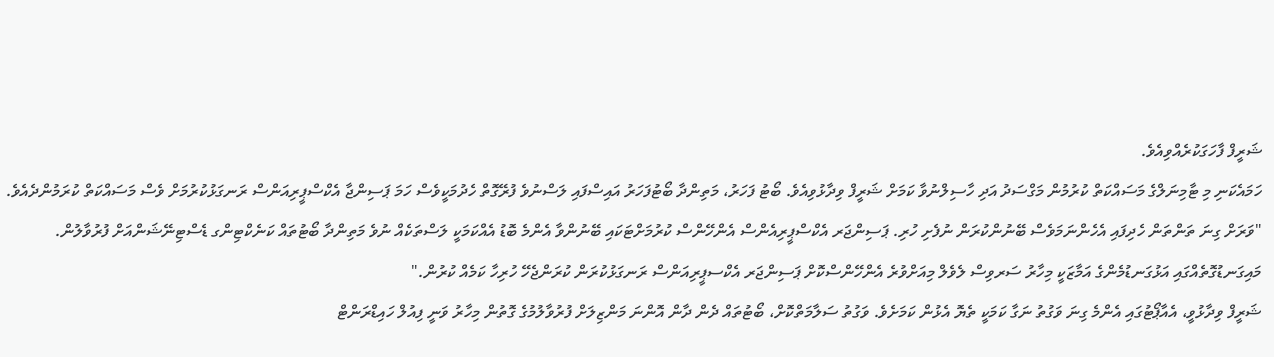ޝަރީފް ފާހަގަކުރެއްވިއެވެ.
ހަމައެކަނި މި ޓާމިނަލްގެ މަސައްކަތް ކުރުމުން މަގްސަދު އަދި ހާސިލްނުވާ ކަމަށް ޝަރީފް ވިދާޅުވިއެވެ. ބޯޓު ފަހަރު، މަތިންދާ ބޯޓުފަހަރު އައިސްފައި ލަސްނުވެ ފުރޭގޮތް ހެދުމަކީވެސް ހަމަ ޕަސިންޖާ އެކްސްޕީރިއަންސް ރަނގަޅުކުރުމަށް ވެސް މަސައްކަތް ކުރަމުންދެއެވެ.
"ވަރަށް ގިނަ ތަންތަން ހެދިފައި އެހެންނަމަވެސް ބޭނުންކުރަން ނުފެށި ހުރި. ޕަސިންޖަރ އެކްސްޕީރިއެންސް އެންހޭންސް ކުރުމަށްޓަކައި ބޭނުންވާ އެންމެ ބޮޑު އެއްކަމަކީ ލަސްތަކެއް ނުވެ މަތިންދާ ބޯޓުތައް ކަނެކްޓިންގ ޑެސްޓިނޭޝަންއަށް ފުރުވާލުން. މައިގަނޑުގޮތެއްގައި އަޅުގަނޑުމެންގެ އަމާޒަކީ މިހާރު ސަރވިސް ލެވެލް މިއަށްވުރެ އެންހޭންސްކޮށް ޕަސިންޖަރ އެކްސޕީރިއަންސް ރަނގަޅުކުރަން ކުރަންޖެހޭ ހުރިހާ ކަމެއް ކުރުން."
ޝަރީފް ވިދާޅުވީ، އެއާޕޯޓުގައި އެންމެ ގިނަ ވަގުތު ނަގާ ކަމަކީ ތެޔޮ އެޅުން ކަމަށެވެ. ވަގުތު ސަލާމަތްކޮށް، ބޯޓުތައް ދެން ދާން އޮންނަ މަންޒިލަށް ފުރުވާލުމުގެ ގޮތުން މިހާރު ވަނީ ފިއުލް ހައިޑްރަންޓް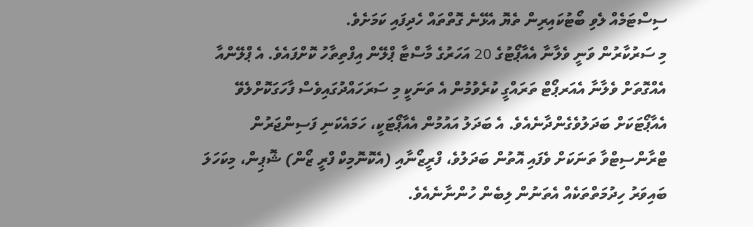ސިސްޓަމެއް ލެވި ބޯޓުކައިރިން ތެޔޮ އެޅޭނެ ގޮތްތައް ހެދިފައި ކަމަށެވެ.
މި ސަރުކާރުން ވަނީ ވެލާނާ އެއާޕޯޓުގެ 20 އަހަރުގެ މާސްޓާ ޕްލޭން އިފްތިތާހު ކޮށްފައެވެ. އެ ޕްލޭންއާ އެއްގޮތަށް ވެލާނާ އެއަރޕޯޓް ތަރައްގީ ކުރެވުމުން އެ ތަނަކީ މި ސަރަހައްދުގައިވެސް ފާހަގަކޮށްލެވޭ އެއާޕޯޓަކަށް ބަދަލުވެގެންދާނެއެވެ. އެ ބަދަލު އައުމުން އެއާޕޯޓަކީ، ހަމައެކަނި ފަސިންޖަރުން ޓްރާންސިޓްވާ ތަނަކަށް ވެފައި އޮތުން ބަދަލުވެ، ފްރީޒޯނާއި (އެކޮނޮމިކް ފްރީ ޒޯން) ޝޮޕިން، މިކަހަލަ ބައިވަރު ހިދުމަތްތަކެއް އެތަނުން ލިބެން ހުންނާނެއެވެ.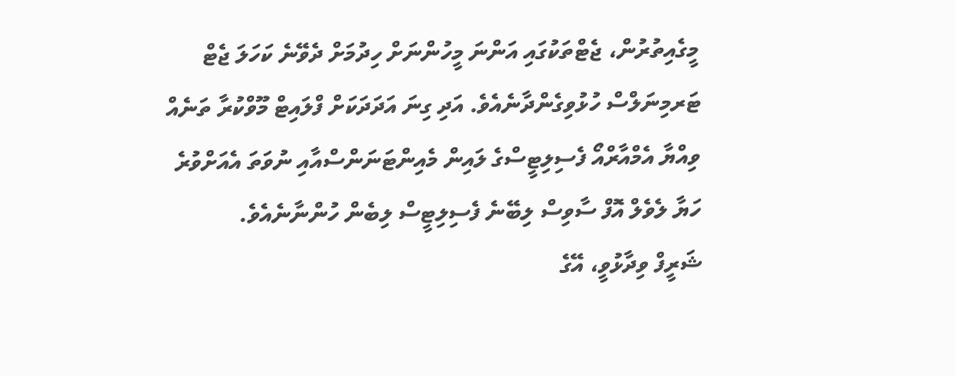މީގެއިތުރުން، ޖެޓްތަކުގައި އަންނަ މީހުންނަށް ހިދުމަށް ދެވޭނެ ކަހަލަ ޖެޓް ޓަރމިނަލްސް ހުޅުވިގެންދާނެއެވެ. އަދި ގިނަ އަދަދަކަށް ފްލައިޓް މޫވްކުރާ ތަނެއް ވިއްޔާ އެމްއާރްއޯ ފެސިލިޓީސްގެ ލައިން މެއިންޓަނަންސްއާއި ނުވަތަ އެއަށްވުރެ ހަޔާ ލެވެލް އޮފް ސާވިސް ލިބޭނެ ފެސިލިޓީސް ލިބެން ހުންނާނެއެވެ.
ޝަރީފް ވިދާޅުވީ، އޭގެ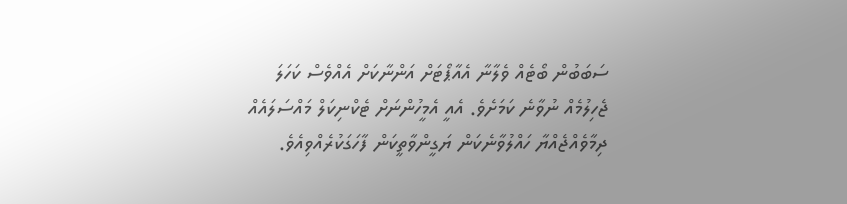ސަބަބުން ބޯޓެއް ވެލާނާ އެއާޕޯޓަށް އަންނާކަށް އެއްވެސް ކަހަލަ ޖެހިލުމެއް ނުވާނެ ކަމަށެވެ. އެއީ އެމީހުންނަށް ޓެކްނިކަލް މައްސަލައެއް ދިމާވެއްޖެއްޔާ ހައްލުވާނެކަން ޔަގީންވާތީކަން ފާހަގަކުރެއްވިއެވެ.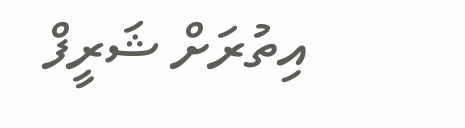އިތުރަށް ޝަރީފް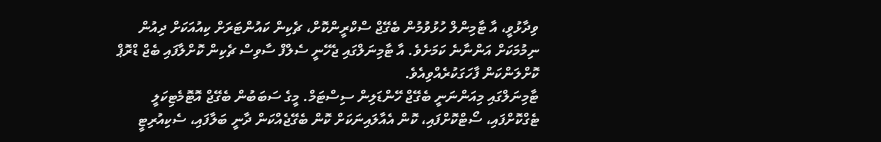ވިދާޅުވީ، އާ ޓާމިންލް ހުޅުވުމުން ބެގޭޖް ސްކްރީންކޮށް، ޗެކިން ކައުންޓަރަށް ކިއުއަކަށް ދިއުން ނިމުމަކަށް އަންނާނެ ކަމަށެވެ. އާ ޓާމިނަލްގައި ޖެހޭނީ ސެލްފް ސާވިސް ޗެކިން ކޮށްލާފައި ބެޖް ޑްރޮޕް ކޮށްލަންކަން ފާހަގަކުރެއްވިއެވެ.
ޓާމިނަލްގައި މިއަންނަނީ ބެގޭޖް ހޭންޑަލިން ސިސްޓަމް. މީގެ ސަބަބުން ބެގޭޖް އޮޓޮމެޓިކަލީ ޓެގްކޮށްފައި، ސޯޓްކޮށްފައި، ކޮން އެއާލައިނަކަށް ކޮން ބެގޭޖެއްކަން ދާނީ ބަލާފައި، ސެކިއުރިޓީ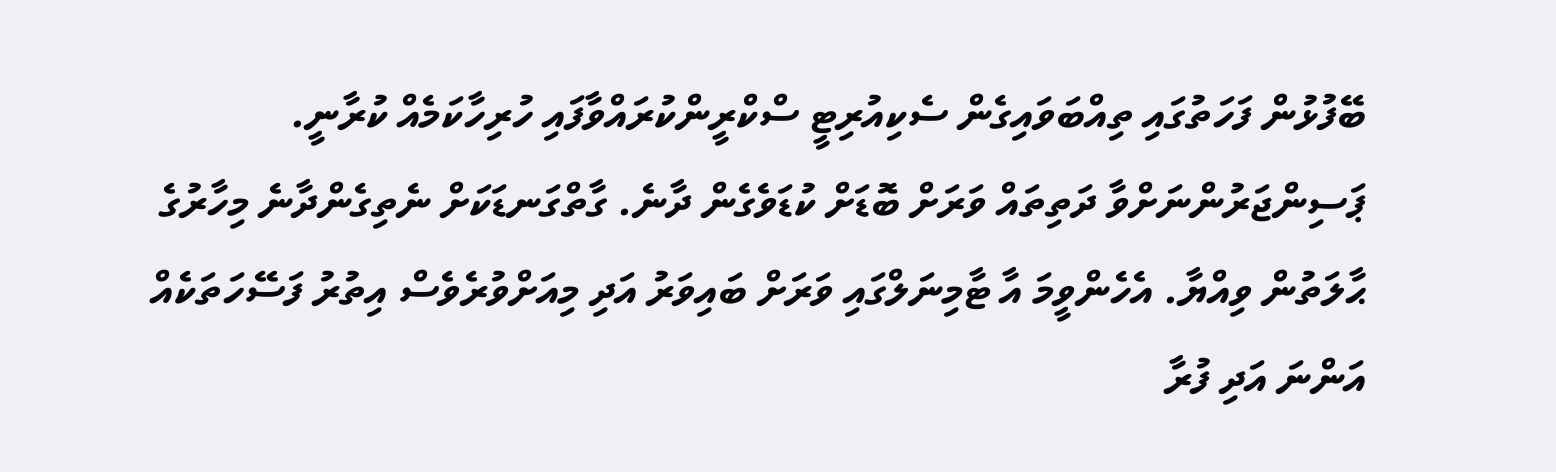ބޭފުޅުން ފަހަތުގައި ތިއްބަވައިގެން ސެކިއުރިޓީ ސްކްރީންކުރައްވާފައި ހުރިހާކަމެއް ކުރާނީ. ޕަސިންޖަރުންނަށްވާ ދަތިތައް ވަރަށް ބޮޑަށް ކުޑަވެގެން ދާނެ. ގާތްގަނޑަކަށް ނެތިގެންދާނެ މިހާރުގެ ޙާލަތުން ވިއްޔާ. އެހެންވީމަ އާ ޓާމިނަލްގައި ވަރަށް ބައިވަރު އަދި މިއަށްވުރެވެސް އިތުރު ފަސޭހަތަކެއް އަންނަ އަދި ފުރާ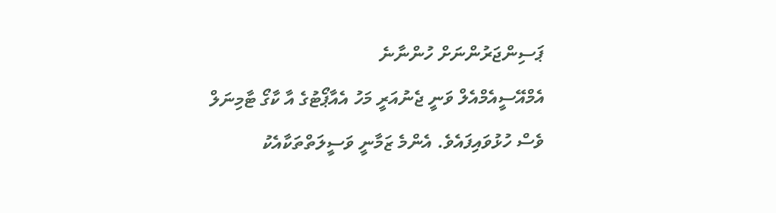ޕަސިންޖަރުންނަށް ހުންނާނެ
އެމްއޭސީއެމްއެލް ވަނީ ޖެނުއަރީ މަހު އެއާޕޯޓުގެ އާ ކާގޯ ޓާމިނަލް ވެސް ހުޅުވައިފައެވެ. އެންމެ ޒަމާނީ ވަސީލަތްތަކާއެކު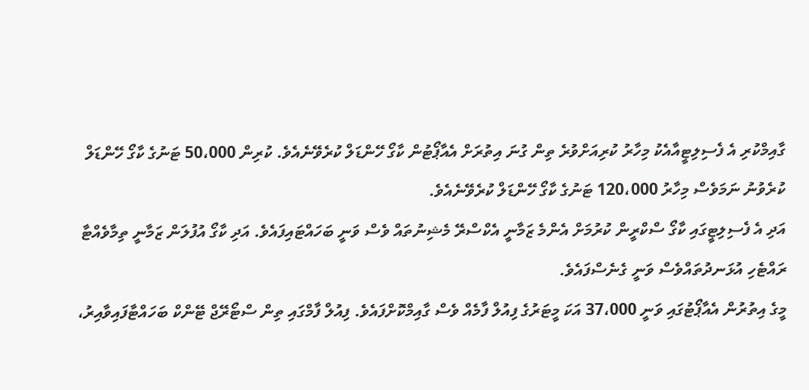ގާއިމްކުރި އެ ފެސިލިޓީއާއެކު މިހާރު ކުރިއަށްވުރެ ތިން ގުނަ އިތުރަށް އެއާޕޯޓުން ކާގޯ ހޭންޑަލް ކުރެވޭނެއެވެ. ކުރިން 50،000 ޓަނުގެ ކާގޯ ހޭންޑަލް ކުރެވުނު ނަމަވެސް މިހާރު 120،000 ޓަނުގެ ކާގޯ ހޭންޑަލް ކުރެވޭނެއެވެ.
އަދި އެ ފެސިލިޓީގައި ކާގޯ ސްކްރީން ކުރުމަށް އެންމެ ޒަމާނީ އެކްސްރޭ މެޝިނުތައް ވެސް ވަނީ ބަހައްޓައިފައެވެ. އަދި ކާގޯ އުފުލަން ޒަމާނީ ތިމާވެއްޓާ ރައްޓެހި އުޅަނދުތައްވެސް ވަނީ ގެނެސްފައެވެ.
މީގެ އިތުރުން އެއާޕޯޓުގައި ވަނީ 37،000 އަކަ މީޓަރުގެ ފިއުލް ފާމެއް ވެސް ގާއިމްކޮށްފައެވެ. ފިއުލް ފާމްގައި ތިން ސްޓޯރޭޖް ޓޭންކް ބަހައްޓާފައިވާއިރު،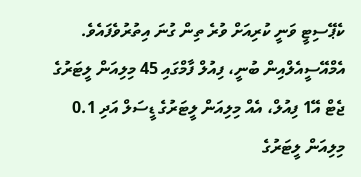ކެޕޭސިޓީ ވަނީ ކުރިއަށް ވުރެ ތިން ގުނަ އިތުރުވެފައެވެ. އެމްއޭސީއެލްއިން ބުނީ، ފިއުލް ފާމްގައި 45 މިލިއަން ލީޓަރުގެ ޖެޓް އޭ1 ފިއުލް، އެއް މިލިއަން ލީޓަރުގެ ޑީސަލް އަދި 0.1 މިލިއަން ލީޓަރުގެ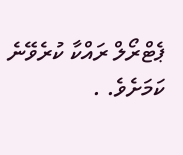ޕެޓްރޯލް ރައްކާ ކުރެވޭނެ ކަމަށެވެ. .